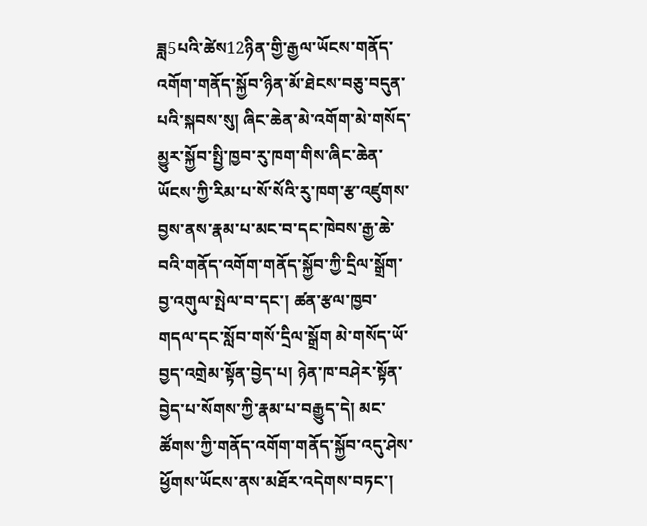ཟླ5པའི་ཚེས12ཉིན་གྱི་རྒྱལ་ཡོངས་གནོད་འགོག་གནོད་སྐྱོབ་ཉིན་མོ་ཐེངས་བཅུ་བདུན་པའི་སྐབས་སུ། ཞིང་ཆེན་མེ་འགོག་མེ་གསོད་མྱུར་སྐྱོབ་སྤྱི་ཁྱབ་རུ་ཁག་གིས་ཞིང་ཆེན་ཡོངས་ཀྱི་རིམ་པ་སོ་སོའི་རུ་ཁག་རྩ་འཛུགས་བྱས་ནས་རྣམ་པ་མང་བ་དང་ཁེབས་རྒྱ་ཆེ་བའི་གནོད་འགོག་གནོད་སྐྱོབ་ཀྱི་དྲིལ་སྒྲོག་བྱ་འགུལ་སྤེལ་བ་དང་། ཚན་རྩལ་ཁྱབ་གདལ་དང་སློབ་གསོ་དྲིལ་སྒྲོག མེ་གསོད་ཡོ་བྱད་འགྲེམ་སྟོན་བྱེད་པ། ཉེན་ཁ་བཤེར་སྟོན་བྱེད་པ་སོགས་ཀྱི་རྣམ་པ་བརྒྱུད་དེ། མང་ཚོགས་ཀྱི་གནོད་འགོག་གནོད་སྐྱོབ་འདུ་ཤེས་ཕྱོགས་ཡོངས་ནས་མཐོར་འདེགས་བཏང་།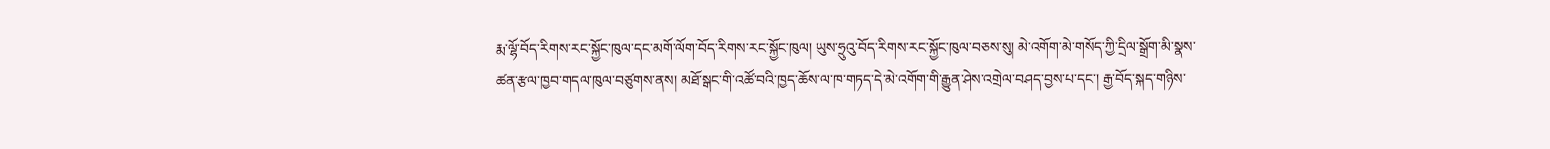རྨ་ལྷོ་བོད་རིགས་རང་སྐྱོང་ཁུལ་དང་མགོ་ལོག་བོད་རིགས་རང་སྐྱོང་ཁུལ། ཡུས་ཧྲུའུ་བོད་རིགས་རང་སྐྱོང་ཁུལ་བཅས་སུ། མེ་འགོག་མེ་གསོད་ཀྱི་དྲིལ་སྒྲོག་མི་སྣས་ཚན་རྩལ་ཁྱབ་གདལ་ཁུལ་བཙུགས་ནས། མཐོ་སྒང་གི་འཚོ་བའི་ཁྱད་ཆོས་ལ་ཁ་གཏད་དེ་མེ་འགོག་གི་རྒྱུན་ཤེས་འགྲེལ་བཤད་བྱས་པ་དང་། རྒྱ་བོད་སྐད་གཉིས་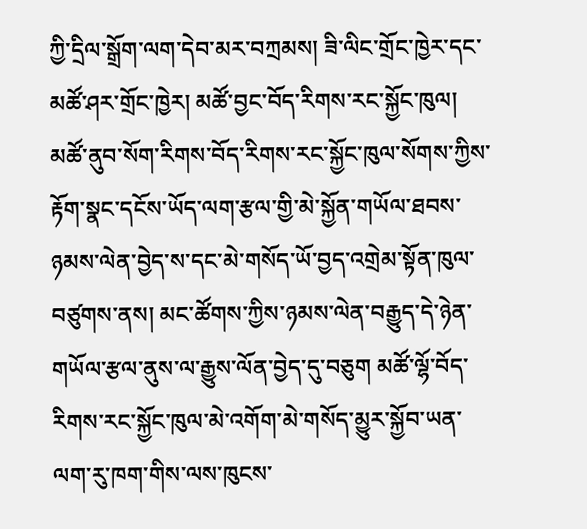ཀྱི་དྲིལ་སྒྲོག་ལག་དེབ་མར་བཀྲམས། ཟི་ལིང་གྲོང་ཁྱེར་དང་མཚོ་ཤར་གྲོང་ཁྱེར། མཚོ་བྱང་བོད་རིགས་རང་སྐྱོང་ཁུལ། མཚོ་ནུབ་སོག་རིགས་བོད་རིགས་རང་སྐྱོང་ཁུལ་སོགས་ཀྱིས་རྟོག་སྣང་དངོས་ཡོད་ལག་རྩལ་གྱི་མེ་སྐྱོན་གཡོལ་ཐབས་ཉམས་ལེན་བྱེད་ས་དང་མེ་གསོད་ཡོ་བྱད་འགྲེམ་སྟོན་ཁུལ་བཙུགས་ནས། མང་ཚོགས་ཀྱིས་ཉམས་ལེན་བརྒྱུད་དེ་ཉེན་གཡོལ་རྩལ་ནུས་ལ་རྒྱུས་ལོན་བྱེད་དུ་བཅུག མཚོ་ལྷོ་བོད་རིགས་རང་སྐྱོང་ཁུལ་མེ་འགོག་མེ་གསོད་མྱུར་སྐྱོབ་ཡན་ལག་རུ་ཁག་གིས་ལས་ཁུངས་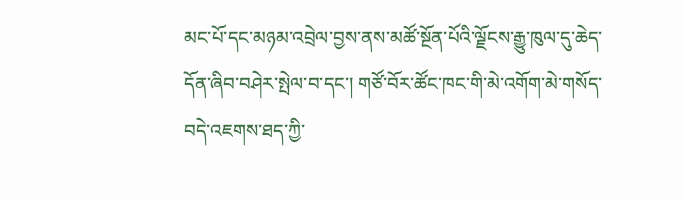མང་པོ་དང་མཉམ་འབྲེལ་བྱས་ནས་མཚོ་སྔོན་པོའི་ལྗོངས་རྒྱུ་ཁུལ་དུ་ཆེད་དོན་ཞིབ་བཤེར་སྤེལ་བ་དང་། གཙོ་བོར་ཚོང་ཁང་གི་མེ་འགོག་མེ་གསོད་བདེ་འཇགས་ཐད་ཀྱི་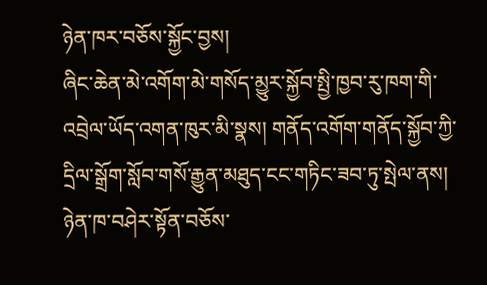ཉེན་ཁར་བཅོས་སྐྱོང་བྱས།
ཞིང་ཆེན་མེ་འགོག་མེ་གསོད་མྱུར་སྐྱོབ་སྤྱི་ཁྱབ་རུ་ཁག་གི་འབྲེལ་ཡོད་འགན་ཁུར་མི་སྣས། གནོད་འགོག་གནོད་སྐྱོབ་ཀྱི་དྲིལ་སྒྲོག་སློབ་གསོ་རྒྱུན་མཐུད་ངང་གཏིང་ཟབ་ཏུ་སྤེལ་ནས། ཉེན་ཁ་བཤེར་སྟོན་བཅོས་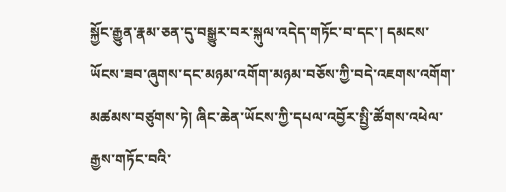སྐྱོང་རྒྱུན་རྣམ་ཅན་དུ་བསྒྱུར་བར་སྐུལ་འདེད་གཏོང་བ་དང་། དམངས་ཡོངས་ཟབ་ཞུགས་དང་མཉམ་འགོག་མཉམ་བཅོས་ཀྱི་བདེ་འཇགས་འགོག་མཚམས་བཙུགས་ཏེ། ཞིང་ཆེན་ཡོངས་ཀྱི་དཔལ་འབྱོར་སྤྱི་ཚོགས་འཕེལ་རྒྱས་གཏོང་བའི་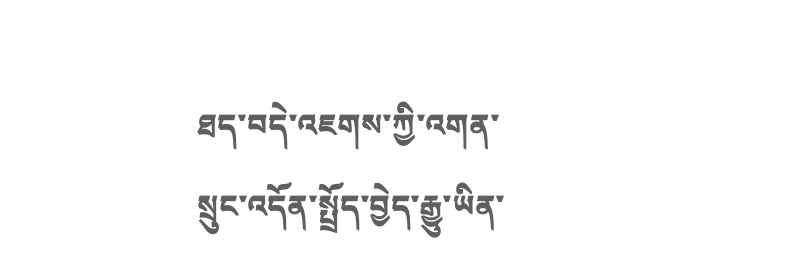ཐད་བདེ་འཇགས་ཀྱི་འགན་སྲུང་འདོན་སྤྲོད་བྱེད་རྒྱུ་ཡིན་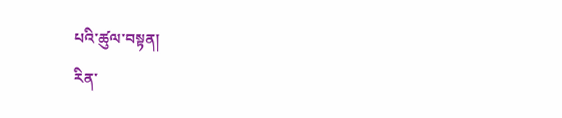པའི་ཚུལ་བསྟན།
རིན་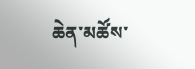ཆེན་མཚོས་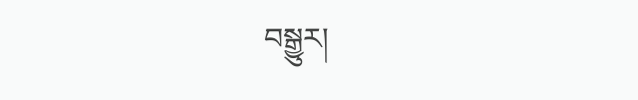བསྒྱུར།